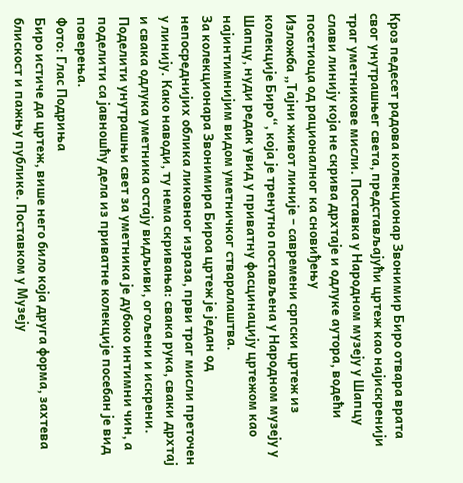Кроз педесет радова колекционар Звонимир Биро отвара врата свог унутрашњег света, представљајући цртеж као најискренији траг уметникове мисли. Поставка у Народном музеју у Шапцу слави линију која не скрива дрхтаје и одлуке аутора, водећи посетиоца од рационалног ка сновиђењу
Изложба „Тајни живот линије – савремени српски цртеж из колекције Биро“, која је тренутно постављена у Народном музеју у Шапцу, нуди редак увид у приватну фасцинацију цртежом као најинтимнијим видом уметничког стваралаштва.
За колекционара Звонимира Бироа цртеж је један од непосреднијих облика ликовног израза, први траг мисли преточен у линију. Како наводи, ту нема скривања: свака рука, сваки дрхтај и свака одлука уметника остају видљиви, огољени и искрени. Поделити унутрашњи свет за уметника је дубоко интимни чин, а поделити са јавношћу дела из приватне колекције посебан је вид поверења.
Фото: Глас Подриња
Биро истиче да цртеж, више него било која друга форма, захтева блискост и пажњу публике. Поставком у Музеју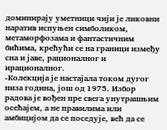доминирају уметници чији је ликовни наратив испуњен симболиком, метаморфозама и фантастичним бићима, крећући се на граници између сна и јаве, рационалног и ирационалног.
-Колекција је настајала током дугог низа година, још од 1975. Избор радова је вођен пре свега унутрашњим осећајем, а не правилима или амбицијом да се поседује, већ да се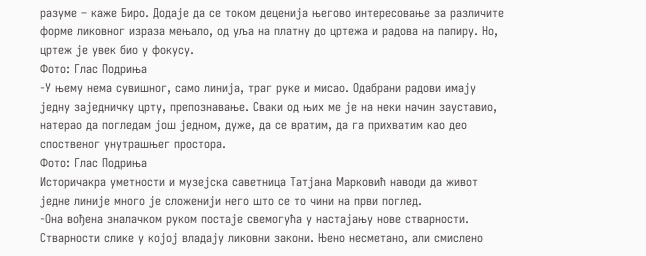разуме – каже Биро. Додаје да се током деценија његово интересовање за различите форме ликовног израза мењало, од уља на платну до цртежа и радова на папиру. Но, цртеж је увек био у фокусу.
Фото: Глас Подриња
-У њему нема сувишног, само линија, траг руке и мисао. Одабрани радови имају једну заједничку црту, препознавање. Сваки од њих ме је на неки начин зауставио, натерао да погледам још једном, дуже, да се вратим, да га прихватим као део споственог унутрашњег простора.
Фото: Глас Подриња
Историчакра уметности и музејска саветница Татјана Марковић наводи да живот једне линије много је сложенији него што се то чини на први поглед.
-Она вођена зналачком руком постаје свемогућа у настајању нове стварности. Стварности слике у којој владају ликовни закони. Њено несметано, али смислено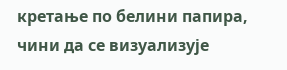кретање по белини папира, чини да се визуализује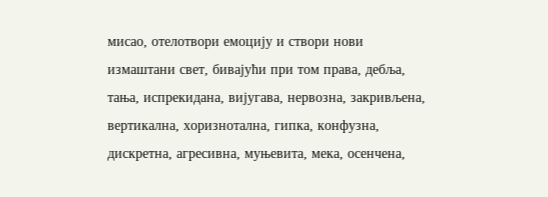мисао, отелотвори емоцију и створи нови измаштани свет, бивајући при том права, дебља, тања, испрекидана, вијугава, нервозна, закривљена, вертикална, хоризнотална, гипка, конфузна, дискретна, агресивна, муњевита, мека, осенчена,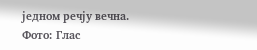једном речју вечна.
Фото: Глас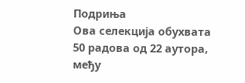Подриња
Ова селекција обухвата 50 радова од 22 аутора, међу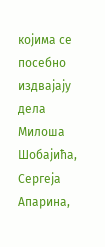којима се посебно издвајају дела Милоша Шобајића, Сергеја Апарина,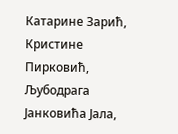Катарине Зарић, Кристине Пирковић, Љубодрага Јанковића Јала,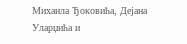Михаила Ђоковића, Дејана Уларџића и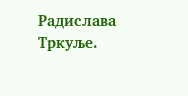Радислава Тркуље.